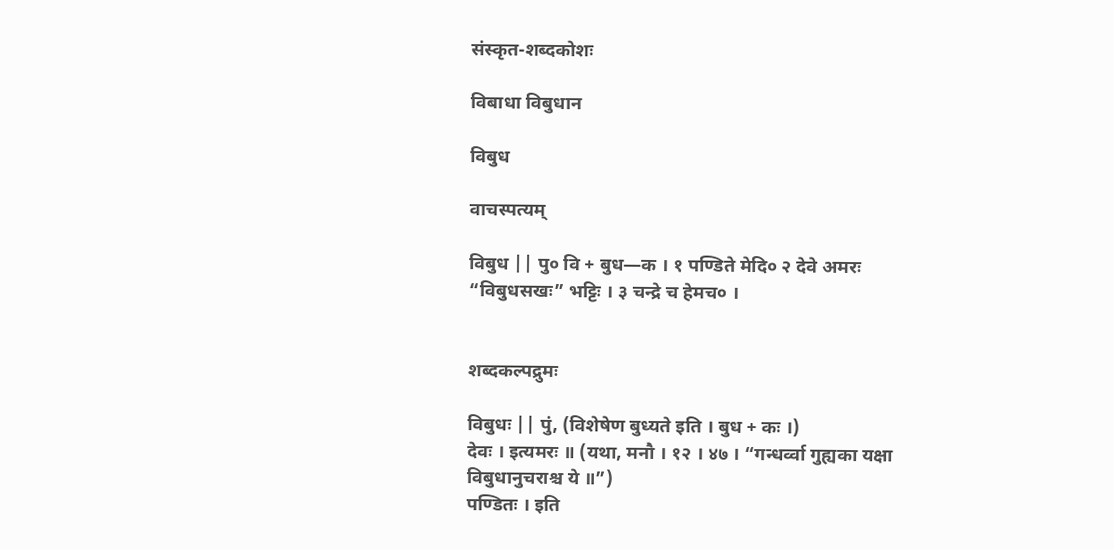संस्कृत-शब्दकोशः

विबाधा विबुधान

विबुध

वाचस्पत्यम्

विबुध || पु० वि + बुध—क । १ पण्डिते मेदि० २ देवे अमरः “विबुधसखः” भट्टिः । ३ चन्द्रे च हेमच० ।


शब्दकल्पद्रुमः

विबुधः || पुं, (विशेषेण बुध्यते इति । बुध + कः ।)
देवः । इत्यमरः ॥ (यथा, मनौ । १२ । ४७ । “गन्धर्व्वा गुह्यका यक्षा विबुधानुचराश्च ये ॥”)
पण्डितः । इति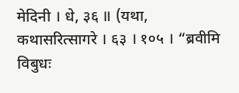मेदिनी । धे, ३६ ॥ (यथा, कथासरित्सागरे । ६३ । १०५ । “ब्रवीमि विबुधः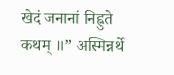खेदं जनानां निह्नुते कथम् ॥” अस्मिन्नर्थे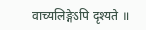वाच्यलिङ्गेऽपि दृश्यते ॥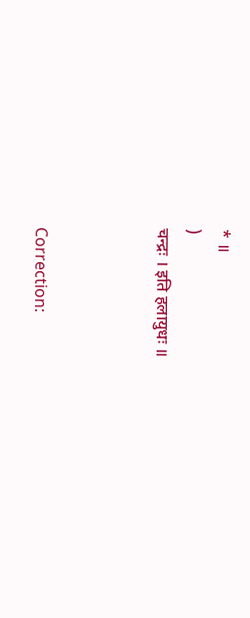* ॥
)
चन्द्रः । इति हलायुधः ॥



Correction: